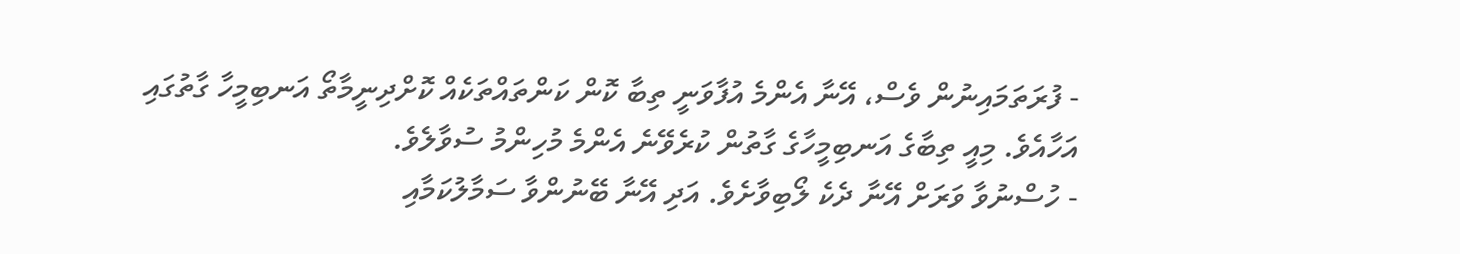- ފުރަތަމައިނުން ވެސް، އޭނާ އެންމެ އުފާވަނީ ތިބާ ކޮން ކަންތައްތަކެއް ކޮށްދިނީމާތޯ އަނބިމީހާ ގާތުގައި އަހާއެވެ. މިއީ ތިބާގެ އަނބިމީހާގެ ގާތުން ކުރެވޭނެ އެންމެ މުހިންމު ސުވާލެވެ.
- ހުސްނުވާ ވަރަށް އޭނާ ދެކެ ލޯބިވާށެވެ. އަދި އޭނާ ބޭނުންވާ ސަމާލުކަމާއި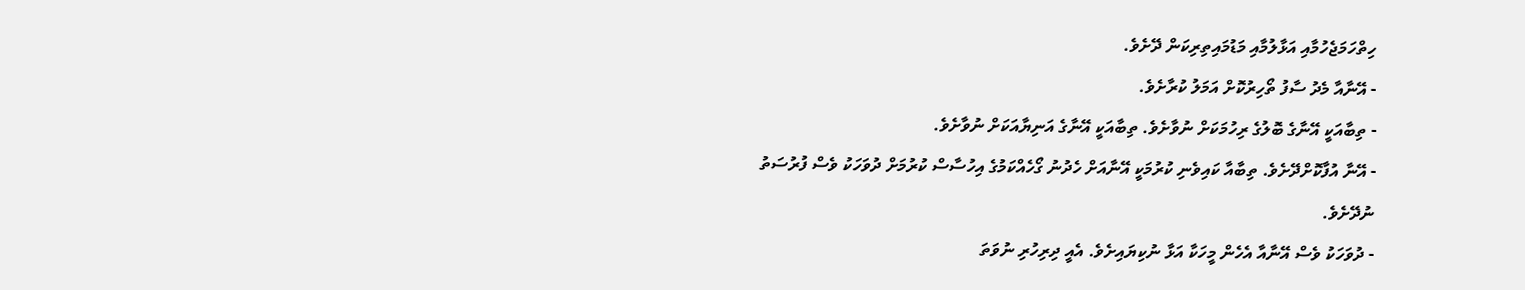ހިތްހަމަޖެހުމާއި އަޅާލުމާއި މަޑުމައިތިރިކަން ދޭށެވެ.
- އޭނާއާ މެދު ސާފު ތޯހިރުކޮށް އަމަލު ކުރާށެވެ.
- ތިބާއަކީ އޭނާގެ ބޮލުގެ ރިހުމަކަށް ނުވާށެވެ. ތިބާއަކީ އޭނާގެ އަނިޔާއަކަށް ނުވާށެވެ.
- އޭނާ އުފާކޮށްދޭށެވެ. ތިބާއާ ކައިވެނި ކުރުމަކީ އޭނާއަށް ހެދުނު ގޯހެއްކަމުގެ އިހުސާސް ކުރުމަށް ދުވަހަކު ވެސް ފުރުސަތު ނުދޭށެވެ.
- ދުވަހަކު ވެސް އޭނާއާ އެހެން މީހަކާ އަޅާ ނުކިޔައިށެވެ. އެއީ ދިރިހުރި ނުވަތަ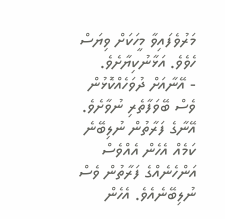މަރުވެފައިވާ މީހަކަށް ވިޔަސް ހެވެވެ. އަޅާނުކިޔާށެވެ.
- އޭނާއަށް ދުވަހެއްކޮޅުން ވެސް ބޭވަފާތެރި ނުވާށެވެ. އޭނާގެ ފަރާތުން ނުލިބޭނެ ކަމެއް އެހެން އެއްވެސް އަންހެނެއްގެ ފަރާތުން ވެސް ނުލިބޭނެއެވެ. އެހެން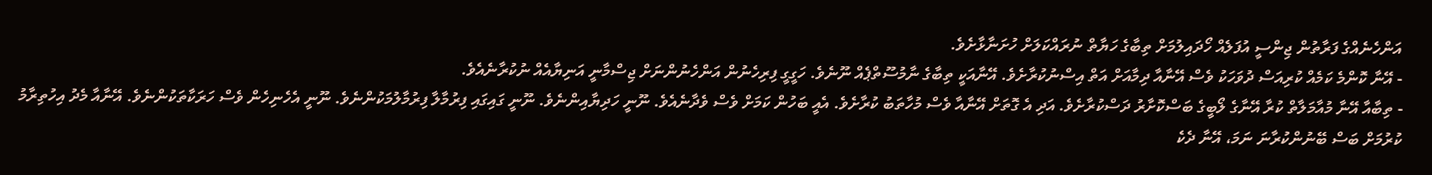އަންހެނެއްގެ ފަރާތުން ޖިންސީ އުފަލެއް ހޯދައިލުމަށް ތިބާގެ ހަޔާތް ނުރައްކަލަށް ހުށަނާޅާށެވެ.
- އޭނާ ކޮންމެ ކަމެއް ކުރިއަސް ދުވަހަކު ވެސް އޭނާއާ ދިމާއަށް އަތް އިސްނުކުރާށެވެ. އޭނާއަކީ ތިބާގެ ނާމުސޫތްޕެއް ނޫނެވެ. ހަގީގީ ފިރިހެނުން އަންހެނުންނަށް ޖިސްމާނީ އަނިޔާއެއް ނުކުރާނެއެވެ.
- ތިބާއާ އޭނާ މުއާމަލާތް ކުރާ އޭނާގެ ލޯބީގެ ބަސްކޮށާރު ދަސްކުރާށެވެ. އަދި އެ ގޮތަށް އޭނާއާ ވެސް މުހާތަބު ކުރާށެވެ. އެއީ ބަހުން ކަމަށް ވެސް ވެދާނެއެވެ. ނޫނީ ހަދިޔާއިންނެވެ. ނޫނީ ގައިގައި ފިރުމާލާ ފިރުމާލުމަކުންނެވެ. ނޫނީ އެހެނިހެން ވެސް ހަރަކާތަކުންނެވެ. އޭނާއާ މެދު އިހުތިރާމު ކުރުމަށް ބަސް ބޭނުންކުރާނަ ނަމަ، އޭނާ ދެކެ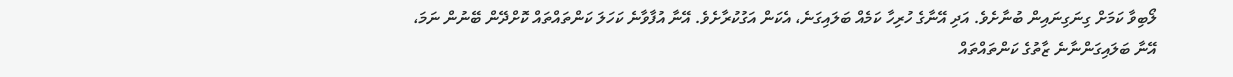ލޯބިވާ ކަމަށް ގިނަގިނައިން ބުނާށެވެ. އަދި އޭނާގެ ހުރިހާ ކަމެއް ބަލައިގަނެ، އެކަން އަގުކުރާށެވެ. އޭނާ އުފާވާނެ ކަހަލަ ކަންތައްތައް ކޮށްދޭން ބޭނުން ނަމަ، އޭނާ ބަލައިގަންނާނެ ޒާތުގެ ކަންތައްތައް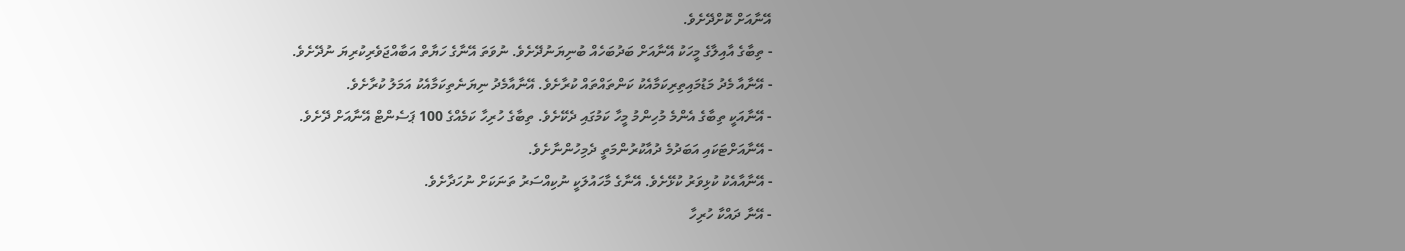އޭނާއަށް ކޮށްދޭށެވެ.
- ތިބާގެ އާއިލާގެ މީހަކު އޭނާއަށް ބަދުބަހެއް ބުނިޔަނުދޭށެވެ. ނުވަތަ އޭނާގެ ހަޔާތް އަބާއްޖަވެރިކުރިޔަ ނުދޭށެވެ.
- އޭނާއާ މެދު މަޑުމައިތިރިކަމާއެކު ކަންތައްތައް ކުރާށެވެ. އޭނާއާމެދު ނިޔަނެތިކަމާއެކު އަމަލު ކުރާށެވެ.
- އޭނާއަކީ ތިބާގެ އެންމެ މުހިންމު މީހާ ކަމުގައި ދެކޭށެވެ. ތިބާގެ ހުރިހާ ކަމެއްގެ 100 ޕަސެންޓް އޭނާއަށް ދޭށެވެ.
- އޭނާއަށްޓަކައި އަބަދުމެ ދުއާކުރުންމަތީ ދެމިހުންނާށެވެ.
- އޭނާއާއެކު ކުޅިވަރު ކުޅޭށެވެ. އޭނާގެ މާހައުލަކީ ނުކިއްސަރު ތަނަކަށް ނުހަދާށެވެ.
- އޭނާ ދައްކާ ހުރިހާ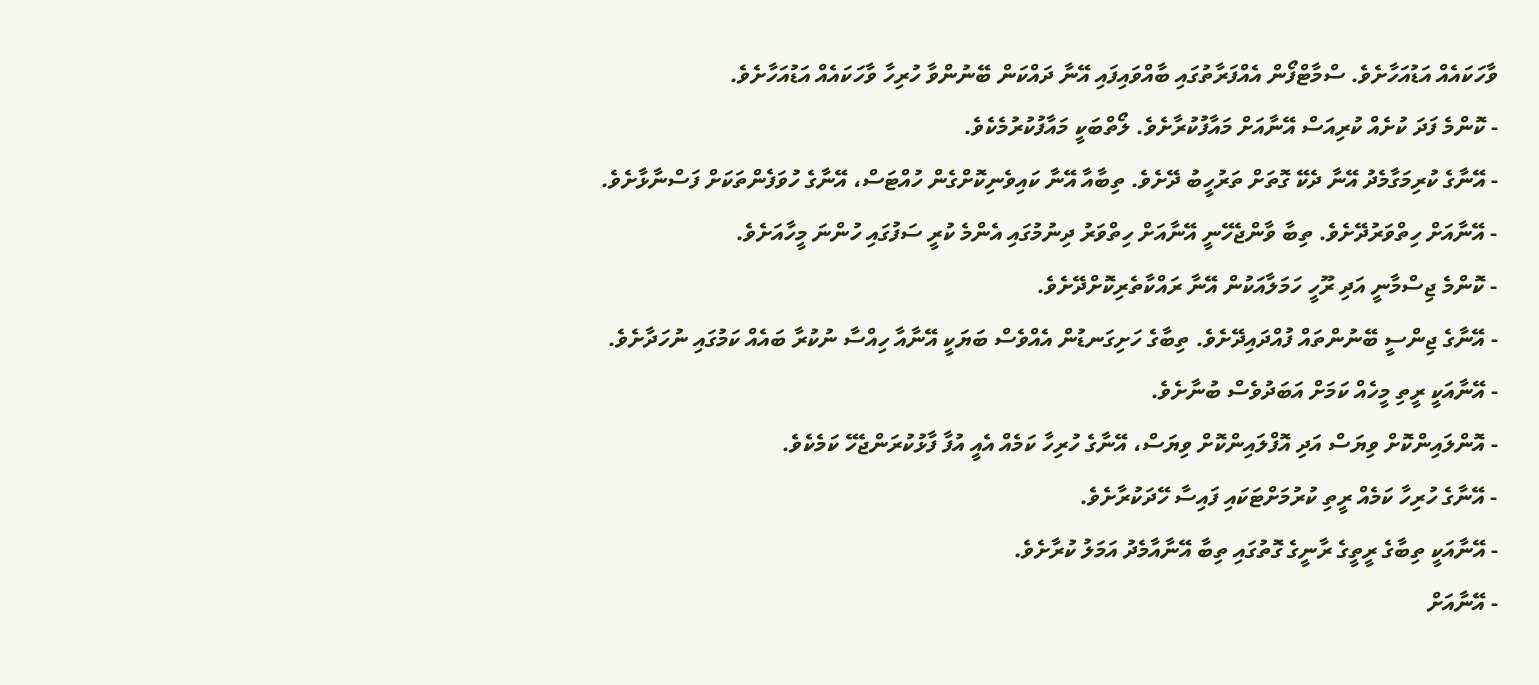ވާހަކައެއް އަޑުއަހާށެވެ. ސްމާޓްފޯން އެއްފަރާތުގައި ބާއްވައިފައި އޭނާ ދައްކަން ބޭނުންވާ ހުރިހާ ވާހަކައެއް އަޑުއަހާށެވެ.
- ކޮންމެ ފަދަ ކުށެއް ކުރިއަސް އޭނާއަށް މައާފުކުރާށެވެ. ލޯތްބަކީ މައާފުކުރުމެކެވެ.
- އޭނާގެ ކުރިމަގާމެދު އޭނާ ދެކޭ ގޮތަށް ތަރުހީބު ދޭށެވެ. ތިބާއާ އޭނާ ކައިވެނިކޮށްގެން ހުއްޓަސް، އޭނާގެ ހުވަފެންތަކަށް ފަސްނާޅާށެވެ.
- އޭނާއަށް ހިތްވަރުދޭށެވެ. ތިބާ ވާންޖެހޭނީ އޭނާއަށް ހިތްވަރު ދިނުމުގައި އެންމެ ކުރީ ސަފުގައި ހުންނަ މީހާއަށެވެ.
- ކޮންމެ ޖިސްމާނީ އަދި ރޫހީ ހަމަލާއަކުން އޭނާ ރައްކާތެރިކޮށްދޭށެވެ.
- އޭނާގެ ޖިންސީ ބޭނުންތައް ފުއްދައިދޭށެވެ. ތިބާގެ ހަށިގަނޑުން އެއްވެސް ބަޔަކީ އޭނާއާ ހިއްސާ ނުކުރާ ބައެއް ކަމުގައި ނުހަދާށެވެ.
- އޭނާއަކީ ރީތި މީހެއް ކަމަށް އަބަދުވެސް ބުނާށެވެ.
- އޮންލައިންކޮށް ވިޔަސް އަދި އޮފްލައިންކޮށް ވިޔަސް، އޭނާގެ ހުރިހާ ކަމެއް އެއީ އުފާ ފާޅުކުރަންޖެހޭ ކަމެކެވެ.
- އޭނާގެ ހުރިހާ ކަމެއް ރީތި ކުރުމަށްޓަކައި ފައިސާ ހޭދަކުރާށެވެ.
- އޭނާއަކީ ތިބާގެ ރީތީގެ ރާނީގެ ގޮތުގައި ތިބާ އޭނާއާމެދު އަމަލު ކުރާށެވެ.
- އޭނާއަށް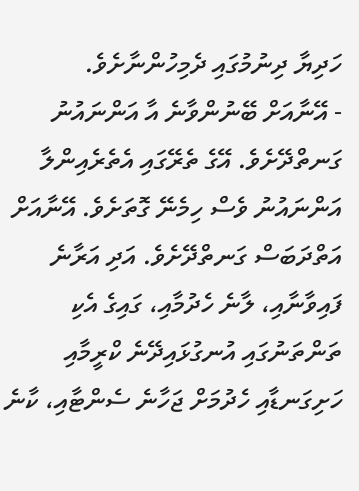ހަދިޔާ ދިނުމުގައި ދެމިހުންނާށެވެ.
- އޭނާއަށް ބޭނުންވާނެ އާ އަންނައުނު ގަނތްދޭށެވެ. އޭގެ ތެރޭގައި އެތެރެއިންލާ އަންނައުނު ވެސް ހިމެނޭ ގޮތަށެވެ. އޭނާއަށް އަތްދަބަސް ގަނތްދޭށެވެ. އަދި އަރާނެ ފައިވާނާއި، ލާނެ ހެދުމާއި، ގައިގެ އެކި ތަންތަނުގައި އުނގުޅައިދޭނެ ކްރީމާއި ހަށިގަނޑާއި ހެދުމަށް ޖަހާނެ ސެންޓާއި، ކާނެ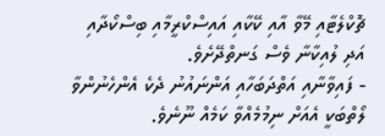ޗޮކްލެޓާއި މޭވާ އާއި ކޭކާއި އައިސްކްރީމާއި ބިސްކޯދާއި އަދި ލުއިކާނާ ވެސް ގަނތްދޭށެވެ.
- ފައިވާނާއި އަތްދަބަހާއި އަންނައުނު ދެކެ އެންހެނުންވާ ލޯތްބަކީ އެއަށް ނިމުމެއްވާ ކަމެއް ނޫނެވެ.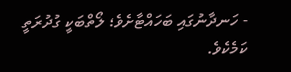- ހަނދާނުގައި ބަހައްޓާށެވެ؛ ލޯތްބަކީ ގުދުރަތީ ކަމެކެވެ.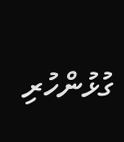ގުޅުންހުރި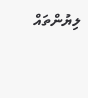ލިޔުންތައް